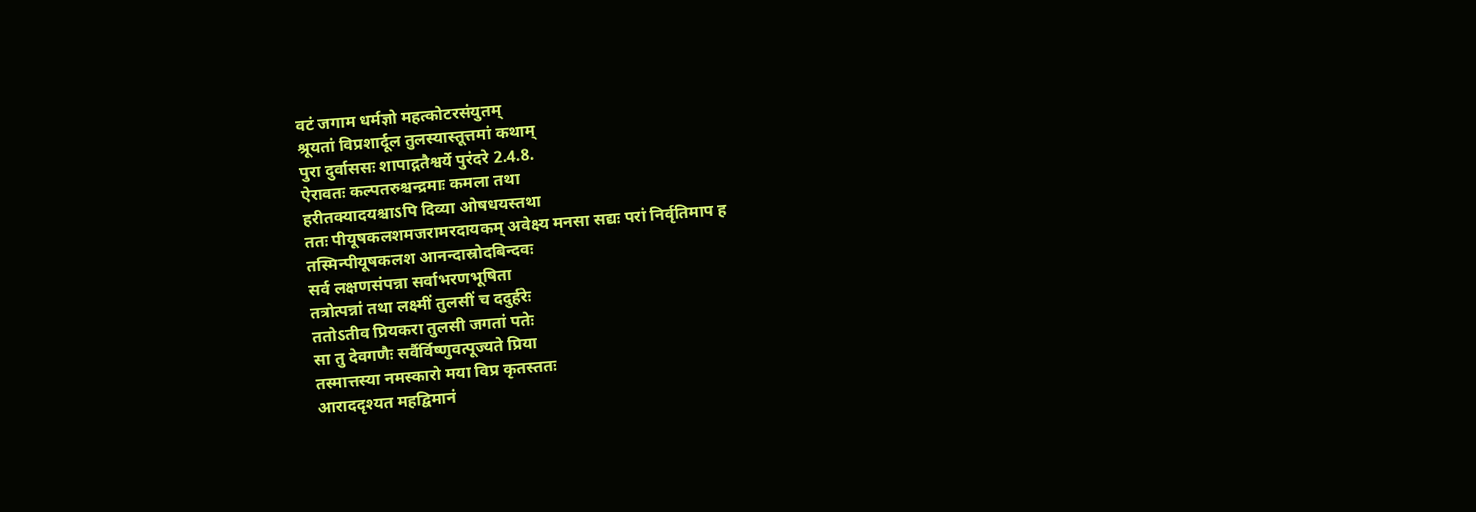वटं जगाम धर्मज्ञो महत्कोटरसंयुतम्
श्रूयतां विप्रशार्दूल तुलस्यास्तूत्तमां कथाम्
पुरा दुर्वाससः शापाद्गतैश्वर्ये पुरंदरे 2.4.8.
ऐरावतः कल्पतरुश्चन्द्रमाः कमला तथा
हरीतक्यादयश्चाऽपि दिव्या ओषधयस्तथा
ततः पीयूषकलशमजरामरदायकम् अवेक्ष्य मनसा सद्यः परां निर्वृतिमाप ह
तस्मिन्पीयूषकलश आनन्दास्रोदबिन्दवः
सर्व लक्षणसंपन्ना सर्वाभरणभूषिता
तत्रोत्पन्नां तथा लक्ष्मीं तुलसीं च ददुर्हरेः
ततोऽतीव प्रियकरा तुलसी जगतां पतेः
सा तु देवगणैः सर्वैर्विष्णुवत्पूज्यते प्रिया
तस्मात्तस्या नमस्कारो मया विप्र कृतस्ततः
आराददृश्यत महद्विमानं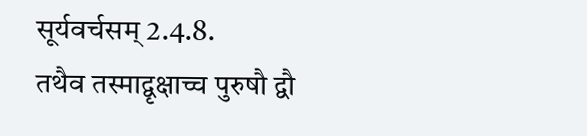सूर्यवर्चसम् 2.4.8.
तथैव तस्माद्वृक्षाच्च पुरुषौ द्वौ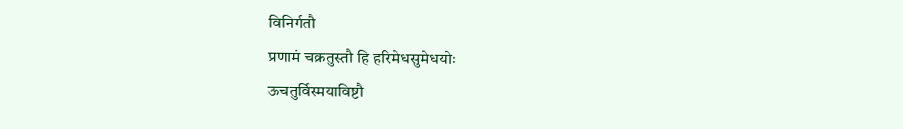विनिर्गतौ
प्रणामं चक्रतुस्तौ हि हरिमेधसुमेधयोः
ऊचतुर्विस्मयाविष्टौ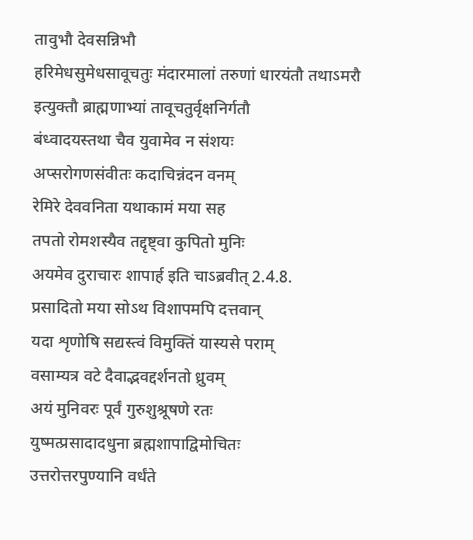तावुभौ देवसन्निभौ
हरिमेधसुमेधसावूचतुः मंदारमालां तरुणां धारयंतौ तथाऽमरौ
इत्युक्तौ ब्राह्मणाभ्यां तावूचतुर्वृक्षनिर्गतौ
बंध्वादयस्तथा चैव युवामेव न संशयः
अप्सरोगणसंवीतः कदाचिन्नंदन वनम्
रेमिरे देववनिता यथाकामं मया सह
तपतो रोमशस्यैव तद्दृष्ट्वा कुपितो मुनिः
अयमेव दुराचारः शापार्ह इति चाऽब्रवीत् 2.4.8.
प्रसादितो मया सोऽथ विशापमपि दत्तवान्
यदा शृणोषि सद्यस्त्वं विमुक्तिं यास्यसे पराम्
वसाम्यत्र वटे दैवाद्भवद्दर्शनतो ध्रुवम्
अयं मुनिवरः पूर्वं गुरुशुश्रूषणे रतः
युष्मत्प्रसादादधुना ब्रह्मशापाद्विमोचितः
उत्तरोत्तरपुण्यानि वर्धंते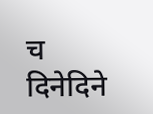च दिनेदिने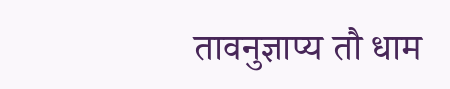तावनुज्ञाप्य तौ धाम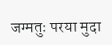जग्मतुः परया मुदा